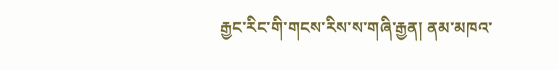རྒྱང་རིང་གི་གངས་རིས་ས་གཞི་རྒྱན། ནམ་མཁའ་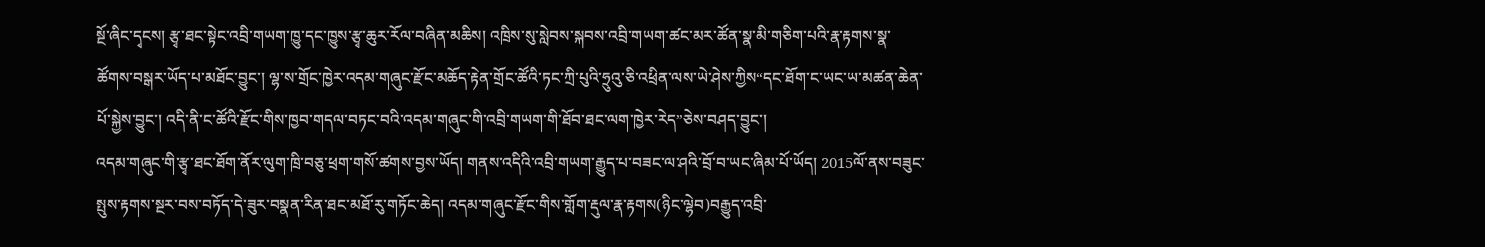སྔོ་ཞིང་དྭངས། རྩྭ་ཐང་སྟེང་འབྲི་གཡག་ཁྱུ་དང་ཁྱུས་རྩྭ་ཆུར་རོལ་བཞིན་མཆིས། འཁྲིས་སུ་སླེབས་སྐབས་འབྲི་གཡག་ཚང་མར་ཚོན་སྣ་མི་གཅིག་པའི་རྣ་རྟགས་སྣ་ཚོགས་བསྒར་ཡོད་པ་མཐོང་བྱུང་། ལྷ་ས་གྲོང་ཁྱེར་འདམ་གཞུང་རྫོང་མཆོད་རྟེན་གྲོང་ཚོའི་ཏང་ཀྲི་པུའི་ཧྲུའུ་ཅི་འཕྲིན་ལས་ཡེ་ཤེས་ཀྱིས“དང་ཐོག་ང་ཡང་ཡ་མཚན་ཆེན་པོ་སྐྱེས་བྱུང་། འདི་ནི་ང་ཚོའི་རྫོང་གིས་ཁྱབ་གདལ་བཏང་བའི་འདམ་གཞུང་གི་འབྲི་གཡག་གི་ཐོབ་ཐང་ལག་ཁྱེར་རེད”ཅེས་བཤད་བྱུང་།
འདམ་གཞུང་གི་རྩྭ་ཐང་ཐོག་ནོར་ལུག་ཁྲི་བཅུ་ཕྲག་གསོ་ཚགས་བྱས་ཡོད། གནས་འདིའི་འབྲི་གཡག་རྒྱུད་པ་བཟང་ལ་ཤའི་བྲོ་བ་ཡང་ཞིམ་པོ་ཡོད། 2015ལོ་ནས་བཟུང་སྤུས་རྟགས་སྔར་བས་བཏོད་དེ་ཟུར་བསྣན་རིན་ཐང་མཐོ་རུ་གཏོང་ཆེད། འདམ་གཞུང་རྫོང་གིས་གློག་རྡུལ་རྣ་རྟགས(ཉིང་ལྷེབ)བརྒྱུད་འབྲི་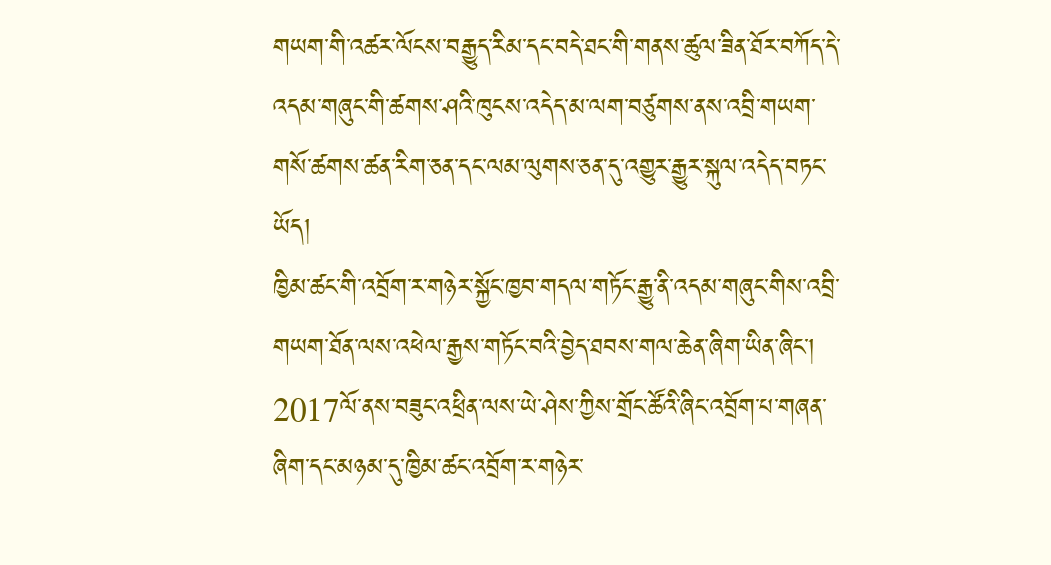གཡག་གི་འཚར་ལོངས་བརྒྱུད་རིམ་དང་བདེ་ཐང་གི་གནས་ཚུལ་ཟིན་ཐོར་བཀོད་དེ་འདམ་གཞུང་གི་ཚགས་ཤའི་ཁུངས་འདེད་མ་ལག་བཙུགས་ནས་འབྲི་གཡག་གསོ་ཚགས་ཚན་རིག་ཅན་དང་ལམ་ལུགས་ཅན་དུ་འགྱུར་རྒྱུར་སྐུལ་འདེད་བཏང་ཡོད།
ཁྱིམ་ཚང་གི་འབྲོག་ར་གཉེར་སྐྱོང་ཁྱབ་གདལ་གཏོང་རྒྱུ་ནི་འདམ་གཞུང་གིས་འབྲི་གཡག་ཐོན་ལས་འཕེལ་རྒྱས་གཏོང་བའི་བྱེད་ཐབས་གལ་ཆེན་ཞིག་ཡིན་ཞིང་། 2017ལོ་ནས་བཟུང་འཕྲིན་ལས་ཡེ་ཤེས་ཀྱིས་གྲོང་ཚོའི་ཞིང་འབྲོག་པ་གཞན་ཞིག་དང་མཉམ་དུ་ཁྱིམ་ཚང་འབྲོག་ར་གཉེར་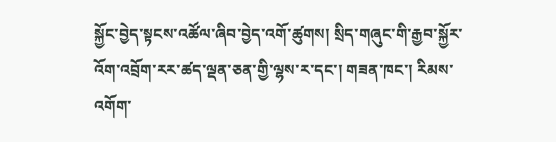སྐྱོང་བྱེད་སྟངས་འཚོལ་ཞིབ་བྱེད་འགོ་ཚུགས། སྲིད་གཞུང་གི་རྒྱབ་སྐྱོར་འོག་འབྲོག་རར་ཚད་ལྡན་ཅན་གྱི་ལྷས་ར་དང་། གཟན་ཁང་། རིམས་འགོག་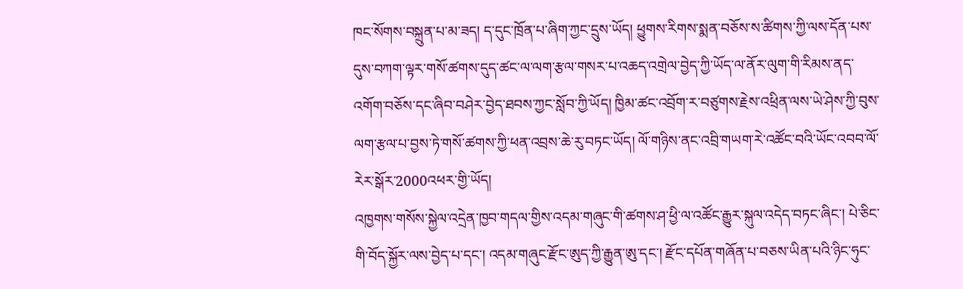ཁང་སོགས་བསྐྲུན་པ་མ་ཟད། ད་དུང་ཁྲོན་པ་ཞིག་ཀྱང་དྲུས་ཡོད། ཕྱུགས་རིགས་སྨན་བཅོས་ས་ཚིགས་ཀྱི་ལས་དོན་པས་དུས་བཀག་ལྟར་གསོ་ཚགས་དུད་ཚང་ལ་ལག་རྩལ་གསར་པ་འཆད་འགྲེལ་བྱེད་ཀྱི་ཡོད་ལ་ནོར་ལུག་གི་རིམས་ནད་འགོག་བཅོས་དང་ཞིབ་བཤེར་བྱེད་ཐབས་ཀྱང་སློབ་ཀྱི་ཡོད། ཁྱིམ་ཚང་འབྲོག་ར་བཙུགས་རྗེས་འཕྲིན་ལས་ཡེ་ཤེས་ཀྱི་བུས་ལག་རྩལ་པ་བྱས་ཏེ་གསོ་ཚགས་ཀྱི་ཕན་འབྲས་ཆེ་རུ་བཏང་ཡོད། ལོ་གཉིས་ནང་འབྲི་གཡག་རེ་འཚོང་བའི་ཡོང་འབབ་ལོ་རེར་སྒོར་2000འཕར་གྱི་ཡོད།
འཁྱགས་གསོས་སྐྱེལ་འདྲེན་ཁྱབ་གདལ་གྱིས་འདམ་གཞུང་གི་ཚགས་ཤ་ཕྱི་ལ་འཚོང་རྒྱུར་སྐུལ་འདེད་བཏང་ཞིང་། པེ་ཅིང་གི་བོད་སྐྱོར་ལས་བྱེད་པ་དང་། འདམ་གཞུང་རྫོང་ཨུད་ཀྱི་རྒྱུན་ཨུ་དང་། རྫོང་དཔོན་གཞོན་པ་བཅས་ཡིན་པའི་ཉིང་ཧུང་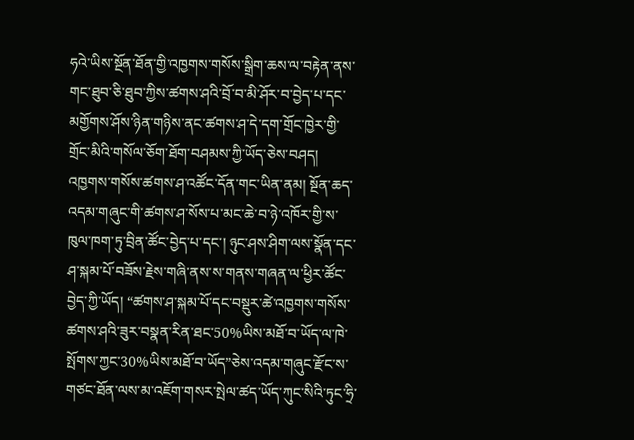ཧའེ་ཡིས་སྔོན་ཐོན་གྱི་འཁྱགས་གསོས་སྒྲིག་ཆས་ལ་བརྟེན་ནས་གང་ཐུབ་ཅི་ཐུབ་ཀྱིས་ཚགས་ཤའི་བྲོ་བ་མི་ཤོར་བ་བྱེད་པ་དང་མགྱོགས་ཤོས་ཉིན་གཉིས་ནང་ཚགས་ཤ་དེ་དག་གྲོང་ཁྱེར་གྱི་གྲོང་མིའི་གསོལ་ཅོག་ཐོག་བཤམས་ཀྱི་ཡོད་ཅེས་བཤད། འཁྱགས་གསོས་ཚགས་ཤ་འཚོང་དོན་གང་ཡིན་ནམ། སྔོན་ཆད་འདམ་གཞུང་གི་ཚགས་ཤ་སོས་པ་མང་ཆེ་བ་ཉེ་འཁོར་གྱི་ས་ཁུལ་ཁག་ཏུ་བྲིན་ཚོང་བྱེད་པ་དང་། ཉུང་ཤས་ཤིག་ལས་སྣོན་དང་ཤ་སྐམ་པོ་བཟོས་རྗེས་གཞི་ནས་ས་གནས་གཞན་ལ་ཕྱིར་ཚོང་བྱེད་ཀྱི་ཡོད། “ཚགས་ཤ་སྐམ་པོ་དང་བསྡུར་ཚེ་འཁྱགས་གསོས་ཚགས་ཤའི་ཟུར་བསྣན་རིན་ཐང་50%ཡིས་མཐོ་བ་ཡོད་ལ་ཁེ་སྤོགས་ཀྱང་30%ཡིས་མཐོ་བ་ཡོད”ཅེས་འདམ་གཞུང་རྫོང་ས་གཙང་ཐོན་ལས་མ་འཇོག་གསར་སྤེལ་ཚད་ཡོད་ཀུང་སིའི་ཏུང་ཧྲི་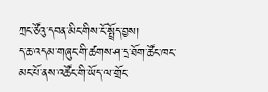ཀྲང་ཙོའུ་དབན་མིང་གིས་ངོ་སྤྲོད་བྱས།
ད་ཆ་འདམ་གཞུང་གི་ཚགས་ཤ་དྲ་ཐོག་ཚོང་ཁང་མང་པོ་ནས་འཚོང་གི་ཡོད་ལ་གྲོང་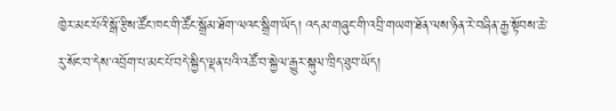ཁྱེར་མང་པོའི་སྒོ་རྩིས་ཚོང་ཁང་གི་ཚོང་སྒྲོམ་ཐོག་ལའང་སྒྲིག་ཡོད། འདམ་གཞུང་གི་འབྲི་གཡག་ཐོན་ལས་ཉིན་རེ་བཞིན་རྒྱ་སྟོབས་ཆེ་རུ་སོང་བ་དེས་འབྲོག་པ་མང་པོ་བདེ་སྐྱིད་ལྡན་པའི་འཚོ་བ་སྐྱེལ་རྒྱུར་སྐུལ་ཁྲིད་ཐུབ་ཡོད།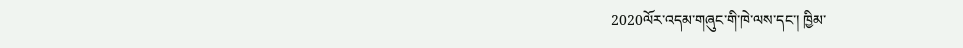2020ལོར་འདམ་གཞུང་གི་ཁེ་ལས་དང་། ཁྱིམ་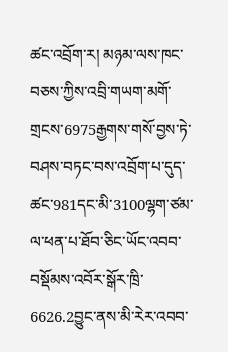ཚང་འབྲོག་ར། མཉམ་ལས་ཁང་བཅས་ཀྱིས་འབྲི་གཡག་མགོ་གྲངས་6975རྒྱགས་གསོ་བྱས་ཏེ་བཤས་བཏང་བས་འབྲོག་པ་དུད་ཚང་981དང་མི་3100ལྷག་ཙམ་ལ་ཕན་པ་ཐོབ་ཅིང་ཡོང་འབབ་བསྡོམས་འབོར་སྒོར་ཁྲི་6626.2བྱུང་ནས་མི་རེར་འབབ་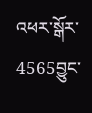འཕར་སྒོར་4565བྱུང་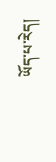ཡོད་པ་རེད།